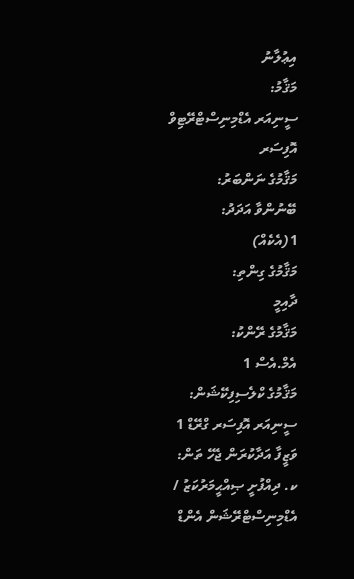އިޢުލާނު
މަޤާމު:
ސީނިއަރ އެޑްމިނިސްޓްރޭޓިވް އޮފިސަރ
މަޤާމުގެ ނަންބަރު:
ބޭނުންވާ އަދަދު:
1(އެކެއް)
މަޤާމުގެ ގިންތި:
ދާއިމީ
މަޤާމުގެ ރޭންކު:
އެމް.އެސް 1
މަޤާމުގެ ކްލެސިފިކޭޝަން:
ސީނިއަރ އޮފިސަރ ގްރޭޑް 1
ވަޒީފާ އަދާކުރަން ޖެހޭ ތަން:
ކ. ދިއްފުށީ ޞިއްޙީމަރުކަޒު / އެޑްމިނިސްޓްރޭޝަން އެންޑް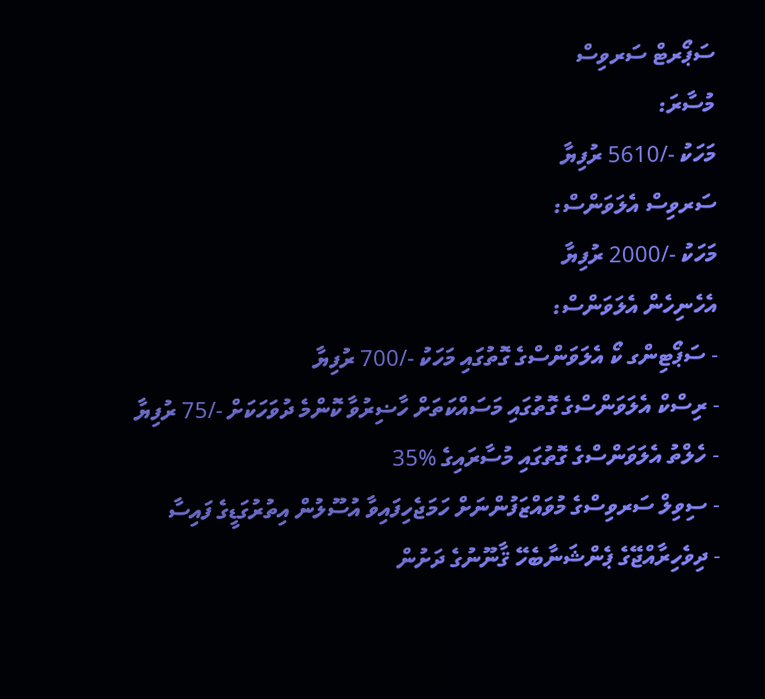ސަޕޯރޓް ސަރވިސް
މުސާރަ:
މަހަކު -/5610 ރުފިޔާ
ސަރވިސް އެލަވަންސް:
މަހަކު -/2000 ރުފިޔާ
އެހެނިހެން އެލަވަންސް:
- ސަޕޯޓިންގ ކޯ އެލަވަންސްގެ ގޮތުގައި މަހަކު -/700 ރުފިޔާ
- ރިސްކް އެލަވަންސްގެ ގޮތުގައި މަސައްކަތަށް ހާޟިރުވާ ކޮންމެ ދުވަހަކަށް -/75 ރުފިޔާ
- ހެލްތު އެލަވަންސްގެ ގޮތުގައި މުސާރައިގެ %35
- ސިވިލް ސަރވިސްގެ މުވައްޒަފުންނަށް ހަމަޖެހިފައިވާ އުސޫލުން އިތުރުގަޑީގެ ފައިސާ
- ދިވެހިރާއްޖޭގެ ޕެންޝަނާބެހޭ ޤާނޫނުގެ ދަށުން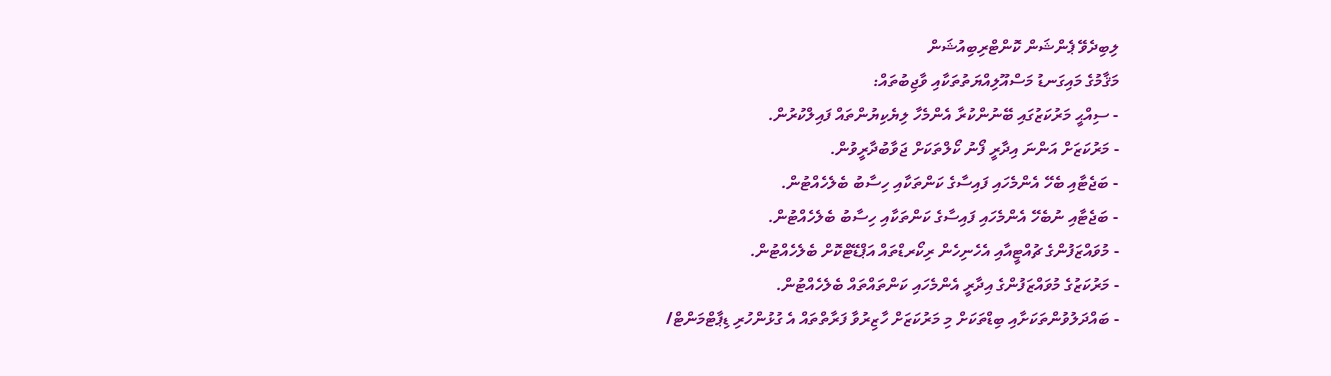ލިބިދެވޭ ޕެންޝަން ކޮންޓްރިބިއުޝަން
މަޤާމުގެ މައިގަނޑު މަސްއޫލިއްޔަތުތަކާއި ވާޖިބުތައް:
- ސިއްޙީ މަރުކަޒުގައި ބޭނުންކުރާ އެންމެހާ ލިޔެކިޔުންތައް ފައިލްކުރުން.
- މަރުކަޒަށް އަންނަ އިދާރީ ފޯނު ކޯލްތަކަށް ޖަވާބުދާރީވުން.
- ބަޖެޓާއި ބެހޭ އެންމެހައި ފައިސާގެ ކަންތަކާއި ހިސާބު ބެލެހެއްޓުން.
- ބަޖެޓާއި ނުބެހޭ އެންމެހައި ފައިސާގެ ކަންތަކާއި ހިސާބު ބެލެހެއްޓުން.
- މުވައްޒަފުންގެ ޗުއްޓީއާއި އެހެނިހެން ރިކޯރޑްތައް އަޕްޑޭޓްކޮށް ބެލެހެއްޓުން.
- މަރުކަޒުގެ މުވައްޒަފުންގެ އިދާރީ އެންމެހައި ކަންތައްތައް ބެލެހެއްޓުން.
- ބައްދަލުވުންތަކަށާއި ބިޑްތަކަށް މި މަރުކަޒަށް ހާޒިރުވާ ފަރާތްތައް އެ ގުޅުންހުރި ޑިޕާޓްމަންޓް/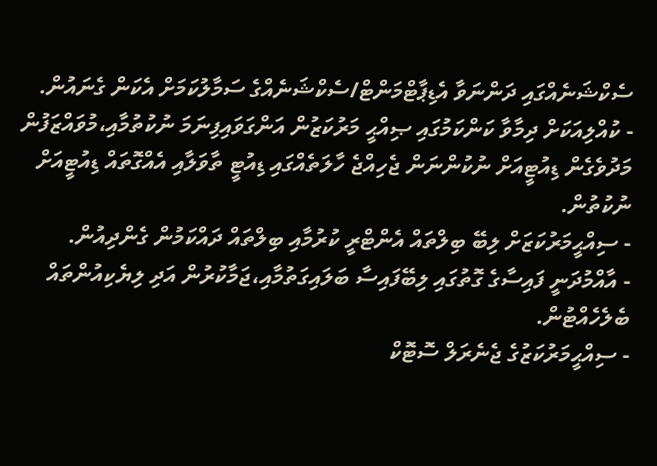ސެކްޝަނެއްގައި ދަންނަވާ އެޑިޕާޓްމަންޓް/ސެކްޝަނެއްގެ ސަމާލުކަމަށް އެކަން ގެނައުން.
- ކުއްލިއަކަށް ދިމާވާ ކަންކަމުގައި ޞިއްޙީ މަރުކަޒުން އަންގަވައިފިނަމަ ނުކުތުމާއި،މުވައްޒަފުން މަދުވެގެން ޑިއުޓީއަށް ނުކުންނަން ޖެހިއްޖެ ހާލަތެއްގައި ޑިއުޓީ ތާވަލާއި އެއްގޮތައް ޑިއުޓީއަށް ނުކުތުން.
- ސިއްޙީމަރުކަޒަށް ލިބޭ ބިލްތައް އެންޓްރީ ކުރުމާއި ބިލްތައް ދައްކަމުން ގެންދިއުން.
- އާއްމުދަނީ ފައިސާގެ ގޮތުގައި ލިބޭފައިސާ ބަލައިގަތުމާއި،ޖަމާކުރުން އަދި ލިޔެކިއުންތައް ބެލެހެއްޓުން.
- ސިއްޙީމަރުކަޒުގެ ޖެނެރަލް ސޮޓޮކް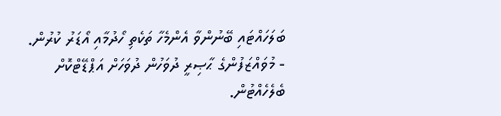ބަލަހައްޓައި ބޭނުންވާ އެންމެހާ ތަކެތި ހޯދުމާއި އޯޑަރު ކުރުން.
- މުވައްޒަފުންގެ ޙާޞިރީ ދުވަހުން ދުވަހަށް އަޕްޑޭޓްކޮށް ބެލެހެއްޓުން.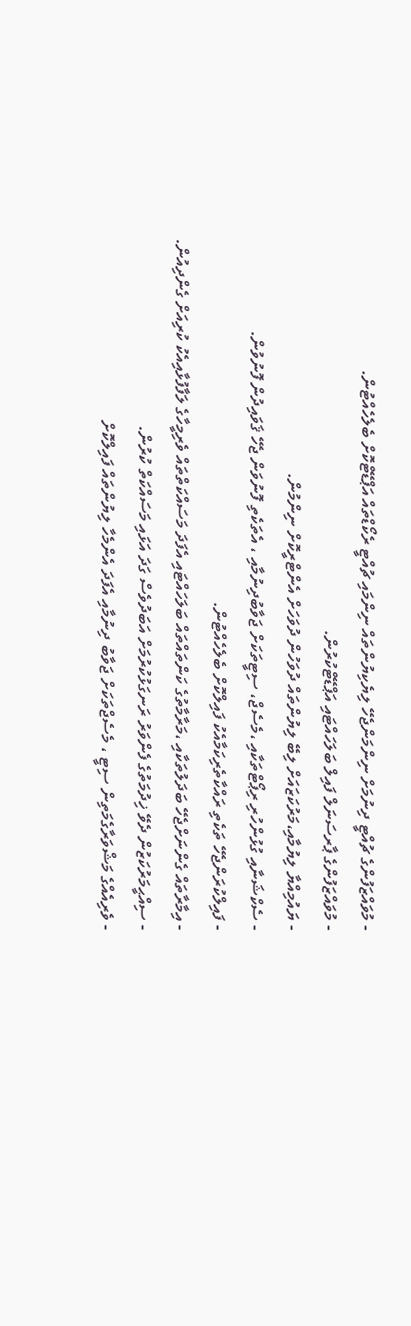- މުވައްޒަފުންގެ ޗުއްޓީ ދިނުމަށް ނިންމަންޖެހޭ ލިޔެކިޔުންތައް ނިންމައި ޗުއްޓީ ރެކޯޑްތައް އަޕްޑޭޓްކޮށް ބެލެހެއްޓުން.
- މުވައްޒަފުންގެ ޕާރސަނަލް ފައިލް ބަލަހައްޓައި އަޕްޑޭޓްކުރުން.
- ޔައުމިއްޔާ ލިޔުމާއި،މަރުކަޒައަށް ލިބޭ ލިޔުންތައް ދުވަހުން ދުވަހަށް އެންޓްރީކޮށް ނިންމުން.
- ސެކްޝަނާއި ގުޅުންހުރި ރިޕޯޓްތަކާއި ،މެސެޖް، ސިޓީތަކަށް ޖަވާބުދިނުމާއި ، އެތަކެތި ފޮނުވަން ޖެހޭ ޤަވައިދުން ފޮނުވުން.
- ފައިލްކުރަންޖެހޭ ތަކެތި ރައްކާތެރިކަމާއެކު ފައިލްކޮށް ބެލެހެއްޓުން.
- އިމާރާތައް ގެންނަށްޖެހޭ ބަދަލުތަކާއި ،މަރާމާތުގެ ކަންތައްތައް ބަލަހައްޓައި އެފަދަ މަސައްކަތްތައް ވެރިމީހާގެ ލަފާފުޅާއިއެކު ކުރިއަށް ގެންދިއުން.
- ސިއްޙީމަރުކަޒުން ދެވޭ ޚިދުމަތުގެ ފެންވަރު ރަނގަޅުކުރުމަށް އަބަދުވެސް ގަދަ އަޅައި މަސައްކަތް ކުރުން.
- ވެރިއެއްގެ މަޝްވަރާގެމަތިން ސިޓީ ، މެސެޖްތަކަށް ޖަވާބު ދިނުމާއި އެފަދަ އެންމެހާ ލިޔުންތައް ފައިލްކޮށް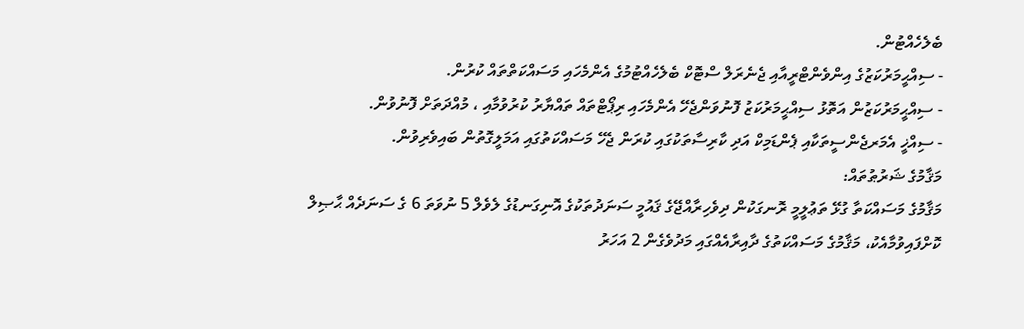ބެލެހެއްޓުން.
- ސިއްޙީމަރުކަޒުގެ އިންވެންޓްރީއާއި ޖެނެރަލް ސްޓޮކް ބެލެހެއްޓުމުގެ އެންމެހައި މަސައްކަތްތައް ކުރުން.
- ސިއްޙީމަރުކަޒުން އަތޮޅު ސިއްޙީމަރުކަޒު ފޮނުވަންޖެހޭ އެންމެހައި ރިޕޯޓްތައް ތައްޔާރު ކުރުވުމާއި ، މުއްދަތަށް ފޮނުވުން.
- ސިއްޚީ އެމަރޖެންސީތަކާއި ޕެންޑަމިކް އަދި ކާރިސާތަކުގައި ކުރަން ޖެހޭ މަސައްކަތުގައި އަމަލީގޮތުން ބައިވެރިވުން.
މަޤާމުގެ ޝަރުޠުތައް:
މަޤާމުގެ މަސައްކަތާ ގުޅޭ ތަޢުލީމީ ރޮނގަކުން ދިވެހިރާއްޖޭގެ ޤައުމީ ސަނަދުތަކުގެ އޮނިގަނޑުގެ ލެވެލް 5 ނުވަތަ 6 ގެ ސަނަދެއް ޙާޞިލް ކޮށްފައިވުމާއެކު، މަޤާމުގެ މަސައްކަތުގެ ދާއިރާއެއްގައި މަދުވެގެން 2 އަހަރު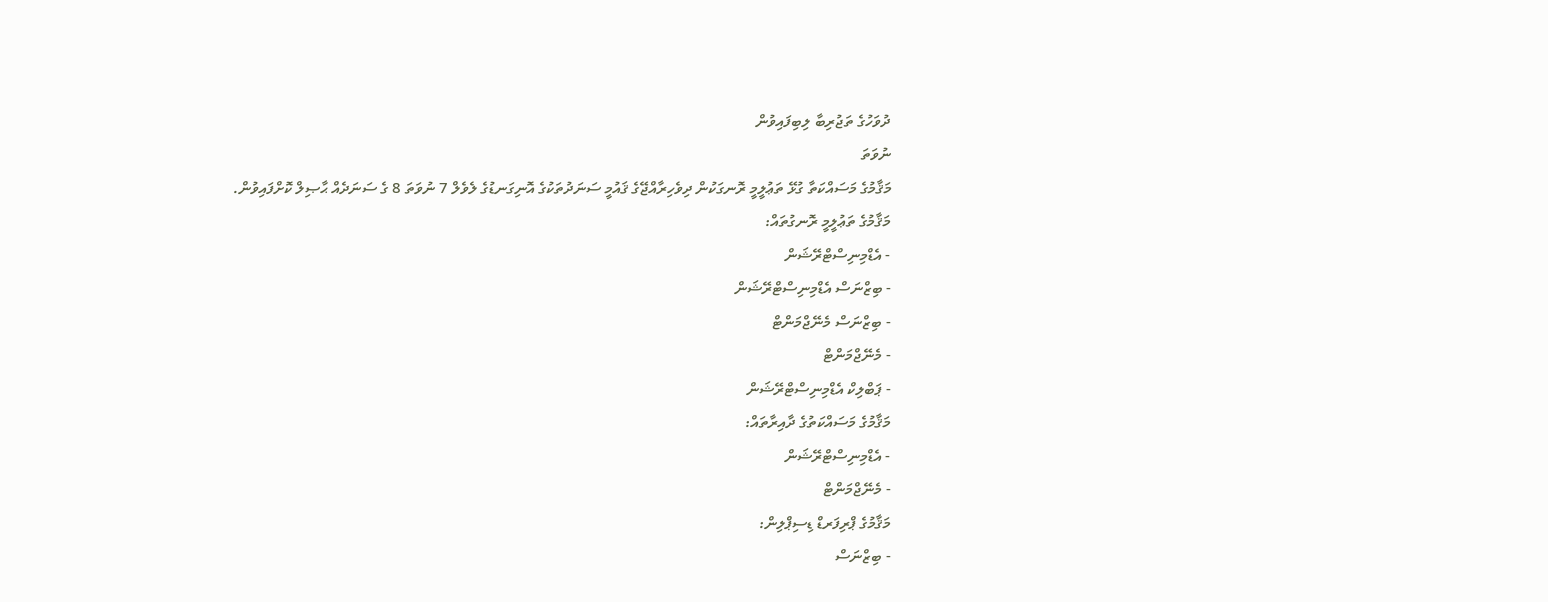ދުވަހުގެ ތަޖުރިބާ ލިބިފައިވުން
ނުވަތަ
މަޤާމުގެ މަސައްކަތާ ގުޅޭ ތަޢުލީމީ ރޮނގަކުން ދިވެހިރާއްޖޭގެ ޤައުމީ ސަނަދުތަކުގެ އޮނިގަނޑުގެ ލެވެލް 7 ނުވަތަ 8 ގެ ސަނަދެއް ޙާޞިލް ކޮށްފައިވުން.
މަޤާމުގެ ތަޢުލީމީ ރޮނގުތައް:
- އެޑްމިނިސްޓްރޭޝަން
- ބިޒްނަސް އެޑްމިނިސްޓްރޭޝަން
- ބިޒްނަސް މެނޭޖްމަންޓް
- މެނޭޖްމަންޓް
- ޕަބްލިކް އެޑްމިނިސްޓްރޭޝަން
މަޤާމުގެ މަސައްކަތުގެ ދާއިރާތައް:
- އެޑްމިނިސްޓްރޭޝަން
- މެނޭޖްމަންޓް
މަޤާމުގެ ޕްރިފަރޑް ޑިސިޕްލިން:
- ބިޒްނަސް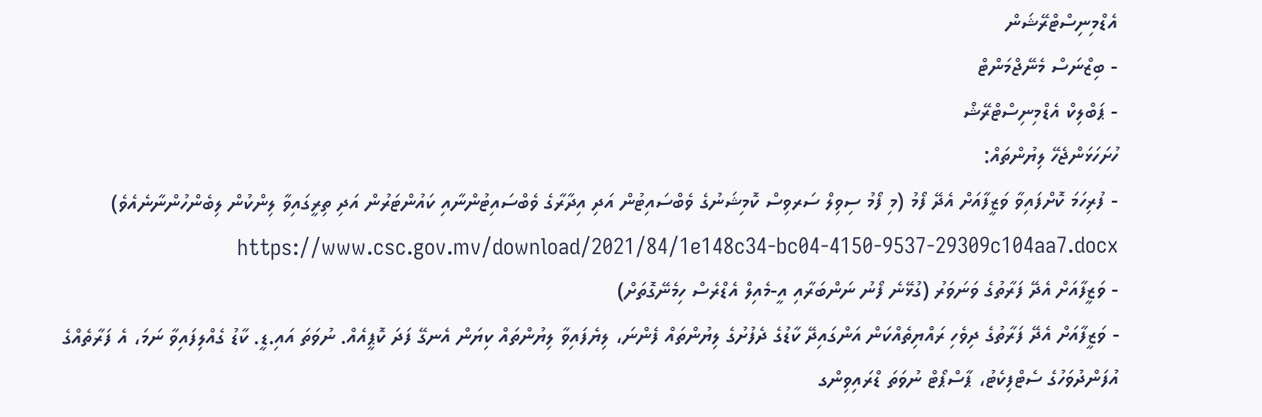އެޑްމިނިސްޓްރޭޝަން
- ބިޒްނަސް މެނޭޖްމަންޓް
- ޕަބްލިކް އެޑްމިނިސްޓްރޭޝް
ހުށަހަޅަންޖެހޭ ލިޔުންތައް:
- ފުރިހަމަ ކޮށްފައިވާ ވަޒީފާއަށް އެދޭ ފޯމު (މި ފޯމު ސިވިލް ސަރވިސް ކޮމިޝަނުގެ ވެބްސައިޓުން އަދި އިދާރާގެ ވެބްސައިޓުންނާއި ކައުންޓަރުން އަދި ތިރީގައިވާ ލިންކުން ލިބެންހުންނާނެއެވެ) https://www.csc.gov.mv/download/2021/84/1e148c34-bc04-4150-9537-29309c104aa7.docx
- ވަޒީފާއަށް އެދޭ ފަރާތުގެ ވަނަވަރު (ގުޅޭނެ ފޯނު ނަންބަރާއި އީ-މެއިލް އެޑްރެސް ހިމެނޭގޮތަށް)
- ވަޒީފާއަށް އެދޭ ފަރާތުގެ ދިވެހި ރައްޔިތެއްކަން އަންގައިދޭ ކާޑުގެ ދެފުށުގެ ލިޔުންތައް ފެންނަ، ލިޔެފައިވާ ލިޔުންތައް ކިޔަން އެނގޭ ފަދަ ކޮޕީއެއް. ނުވަތަ އައި.ޑީ. ކާޑު ގެއްލިފައިވާ ނަމަ، އެ ފަރާތެއްގެ އުފަންދުވަހުގެ ސެޓްފިކެޓު، ޕާސްޕޯޓް ނުވަތަ ޑްރައިވިންގ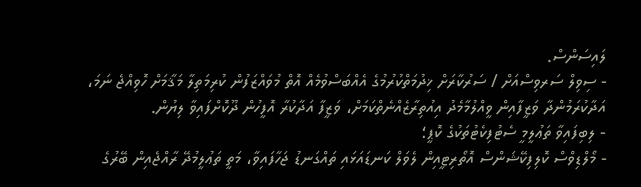ލައިސަންސް.
- ސިވިލް ސަރވިސްއަށް / ސަރުކާރަށް ޚިދުމަތްކުރުމުގެ އެއްބަސްވުމެއް އޮތް މުވައްޒަފުން ކުރިމަތިލާ މަޤާމަށް ހޮވިއްޖެ ނަމަ، އަދާކުރަމުންދާ ވަޒީފާއިން ވީއްލުމާމެދު އިއުތިރާޒެއްނެތްކަމަށް، ވަޒީފާ އަދާކުރާ އޮފީހުން ދޫކޮށްފައިވާ ލިޔުން.
- ލިބިފައިވާ ތަޢުލީމީ ސެޓުފިކެޓުތަކުގެ ކޮޕީ؛
- މޯލްޑިވްސް ކޮލިފިކޭޝަންސް އޮތޯރިޓީއިން ލެވަލް ކަނޑައަޅައި ތައްގަނޑު ޖަހާފައިވާ، މަތީ ތަޢުލީމުދޭ ރާއްޖެއިން ބޭރުގެ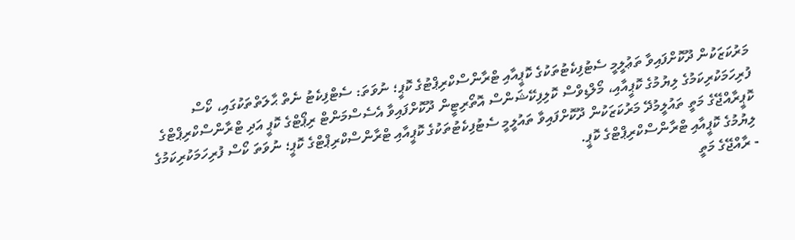މަރުކަޒަކުން ދޫކޮށްފައިވާ ތަޢުލީމީ ސެޓުފިކެޓުތަކުގެ ކޮޕީއާއި ޓްރާންސްކްރިޕްޓުގެ ކޮޕީ؛ ނުވަތަ: ސެޓްފިކެޓު ނެތް ޙާލަތްތަކުގައި، ކޯސް ފުރިހަމަކުރިކަމުގެ ލިޔުމުގެ ކޮޕީއާއި، މޯލްޑިވްސް ކޮލިފިކޭޝަންސް އޮތޯރިޓީން ދޫކޮށްފައިވާ އެސެސްމަންޓް ރިޕޯޓްގެ ކޮޕީ އަދި ޓްރާންސްކްރިޕްޓްގެ ކޮޕީރާއްޖޭގެ މަތީ ތައުލީމުދޭ މަރުކަޒަކުން ދޫކޮށްފައިވާ ތައުލީމީ ސެޓުފިކެޓުތަކުގެ ކޮޕީއާއި ޓްރާންސްކްރިޕްޓްގެ ކޮޕީ؛ ނުވަތަ ކޯސް ފުރިހަމަކުރިކަމުގެ ލިޔުމުގެ ކޮޕީއާއި ޓްރާންސްކްރިޕްޓްގެ ކޮޕީ.
- ރާއްޖޭގެ މަތީ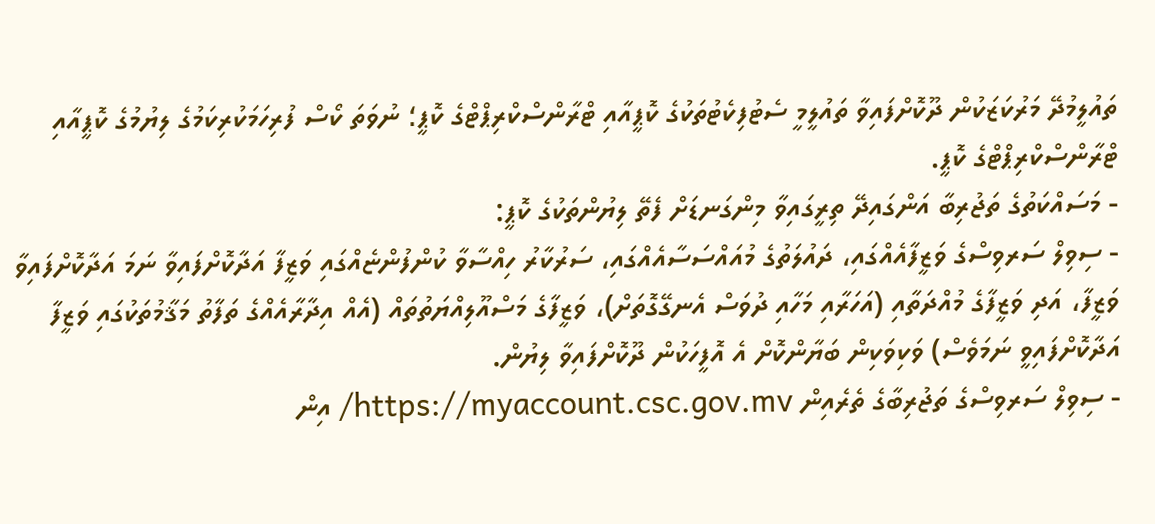ތައުލީމުދޭ މަރުކަޒަކުން ދޫކޮށްފައިވާ ތައުލީމީ ސެޓުފިކެޓުތަކުގެ ކޮޕީއާއި ޓްރާންސްކްރިޕްޓްގެ ކޮޕީ؛ ނުވަތަ ކޯސް ފުރިހަމަކުރިކަމުގެ ލިޔުމުގެ ކޮޕީއާއި ޓްރާންސްކްރިޕްޓްގެ ކޮޕީ.
- މަސައްކަތުގެ ތަޖުރިބާ އަންގައިދޭ ތިރީގައިވާ މިންގަނޑަށް ފެތޭ ލިޔުންތަކުގެ ކޮޕީ:
- ސިވިލް ސަރވިސްގެ ވަޒީފާއެއްގައި، ދައުލަތުގެ މުއައްސަސާއެއްގައި، ސަރުކާރު ހިއްސާވާ ކުންފުންޏެއްގައި ވަޒީފާ އަދާކޮށްފައިވާ ނަމަ އަދާކޮށްފައިވާ ވަޒީފާ، އަދި ވަޒީފާގެ މުއްދަތާއި (އަހަރާއި މަހާއި ދުވަސް އެނގޭގޮތަށް)، ވަޒީފާގެ މަސްއޫލިއްޔަތުތައް (އެއް އިދާރާއެއްގެ ތަފާތު މަޤާމުތަކުގައި ވަޒީފާ އަދާކޮށްފައިވީ ނަމަވެސް) ވަކިވަކިން ބަޔާންކޮށް އެ އޮފީހަކުން ދޫކޮށްފައިވާ ލިޔުން.
- ސިވިލް ސަރވިސްގެ ތަޖުރިބާގެ ތެރެއިން https://myaccount.csc.gov.mv/ އިން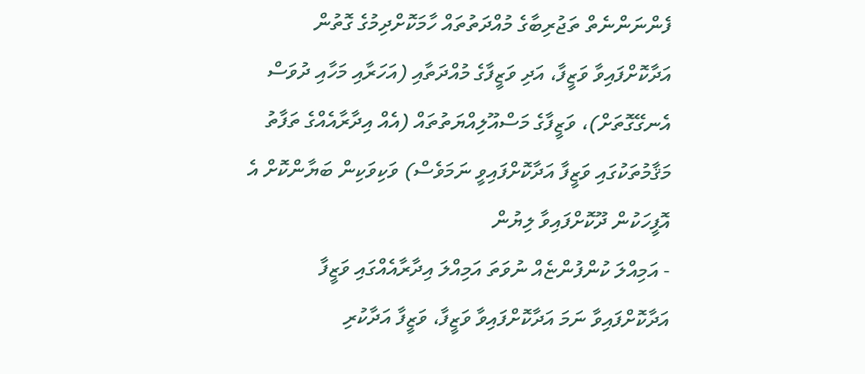ފެންނަންނެތް ތަޖުރިބާގެ މުއްދަތުތައް ހާމަކޮށްދިމުގެ ގޮތުން އަދާކޮށްފައިވާ ވަޒީފާ، އަދި ވަޒީފާގެ މުއްދަތާއި (އަހަރާއި މަހާއި ދުވަސް އެނގޭގޮތަށް)، ވަޒީފާގެ މަސްއޫލިއްޔަތުތައް (އެއް އިދާރާއެއްގެ ތަފާތު މަޤާމުތަކުގައި ވަޒީފާ އަދާކޮށްފައިވީ ނަމަވެސް) ވަކިވަކިން ބަޔާންކޮށް އެ އޮފީހަކުން ދޫކޮށްފައިވާ ލިޔުން
- އަމިއްލަ ކުންފުންޏެއް ނުވަތަ އަމިއްލަ އިދާރާއެއްގައި ވަޒީފާ އަދާކޮށްފައިވާ ނަމަ އަދާކޮށްފައިވާ ވަޒީފާ، ވަޒީފާ އަދާކުރި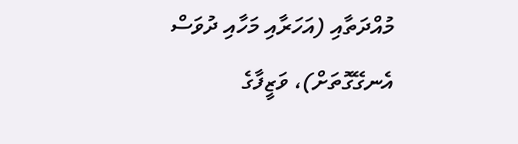މުއްދަތާއި (އަހަރާއި މަހާއި ދުވަސް އެނގޭގޮތަށް)، ވަޒީފާގެ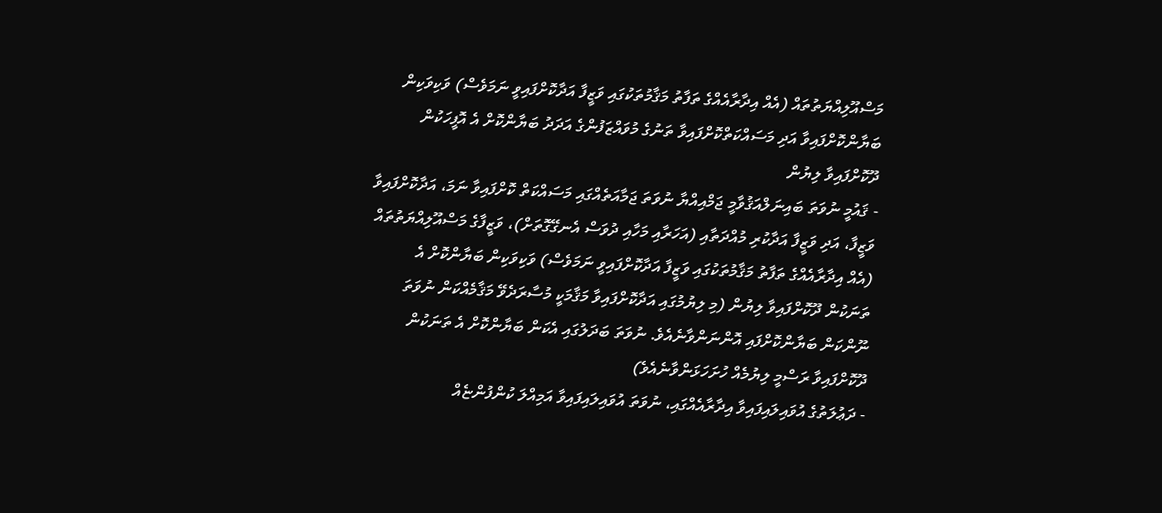މަސްއޫލިއްޔަތުތައް (އެއް އިދާރާއެއްގެ ތަފާތު މަޤާމުތަކުގައި ވަޒީފާ އަދާކޮށްފައިވީ ނަމަވެސް) ވަކިވަކިން ބަޔާންކޮށްފައިވާ އަދި މަސައްކަތްކޮށްފައިވާ ތަނުގެ މުވައްޒަފުންގެ އަދަދު ބަޔާންކޮށް އެ އޮފީހަކުން ދޫކޮށްފައިވާ ލިޔުން
- ޤައުމީ ނުވަތަ ބައިނަލްއަޤުވާމީ ޖަމްއިއްޔާ ނުވަތަ ޖަމާއަތެއްގައި މަސައްކަތް ކޮށްފައިވާ ނަމަ، އަދާކޮށްފައިވާ ވަޒީފާ، އަދި ވަޒީފާ އަދާކުރި މުއްދަތާއި (އަހަރާއި މަހާއި ދުވަސް އެނގޭގޮތަށް)، ވަޒީފާގެ މަސްއޫލިއްޔަތުތައް (އެއް އިދާރާއެއްގެ ތަފާތު މަޤާމުތަކުގައި ވަޒީފާ އަދާކޮށްފައިވީ ނަމަވެސް) ވަކިވަކިން ބަޔާންކޮށް އެ ތަނަކުން ދޫކޮށްފައިވާ ލިޔުން (މި ލިޔުމުގައި އަދާކޮށްފައިވާ މަޤާމަކީ މުސާރަދެވޭ މަޤާމެއްކަން ނުވަތަ ނޫންކަން ބަޔާންކޮށްފައި އޮންނަންވާނެއެވެ. ނުވަތަ ބަދަލުގައި އެކަން ބަޔާންކޮށް އެ ތަނަކުން ދޫކޮށްފައިވާ ރަސްމީ ލިޔުމެއް ހުށަހަޅަންވާނެއެވެ)
- ދަޢުލަތުގެ އުވައިލައިފައިވާ އިދާރާއެއްގައި، ނުވަތަ އުވައިލައިފައިވާ އަމިއްލަ ކުންފުންޏެއް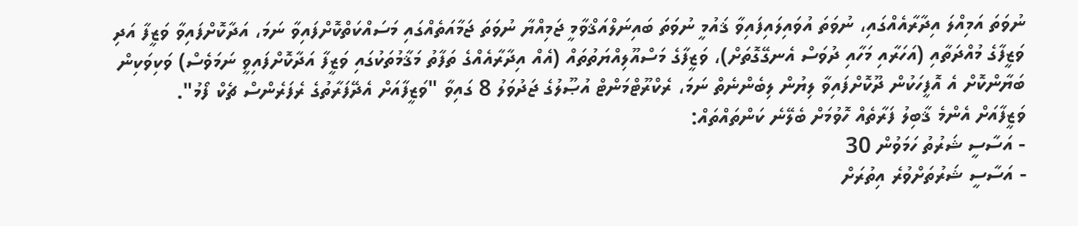ނުވަތަ އަމިއްލަ އިދާރާއެއްގައި، ނުވަތަ އުވައިލައިފައިވާ ޤައުމީ ނުވަތަ ބައިނަލްއަޤްވާމީ ޖަމިއްޔާ ނުވަތަ ޖަމާއަތެއްގައި މަސައްކަތްކޮށްފައިވާ ނަމަ، އަދާކޮށްފައިވާ ވަޒީފާ އަދި ވަޒީފާގެ މުއްދަތާއި (އަހަރާއި މަހާއި ދުވަސް އެނގޭގޮތަށް)، ވަޒީފާގެ މަސްއޫލިއްޔަތުތައް (އެއް އިދާރާއެއްގެ ތަފާތު މަޤާމުތަކުގައި ވަޒީފާ އަދާކޮށްފައިވީ ނަމަވެސް) ވަކިވަކިން ބަޔާންކޮށް އެ އޮފީހަކުން ދޫކޮށްފައިވާ ލިޔުން ލިބެންނެތް ނަމަ، ރެކްރޫޓްމަންޓް އުޞޫލުގެ ޖަދުވަލު 8 ގައިވާ "ވަޒީފާއަށް އެދޭފަރާތުގެ ރެފަރެންސް ޗެކް ފޯމު".
ވަޒީފާއަށް އެންމެ ޤާބިލު ފަރާތެއް ހޮވުމަށް ބެލޭނެ ކަންތައްތައް:
- އަސާސީ ޝަރުތު ހަމަވުން 30
- އަސާސީ ޝަރުތަށްވުރެ އިތުރަށް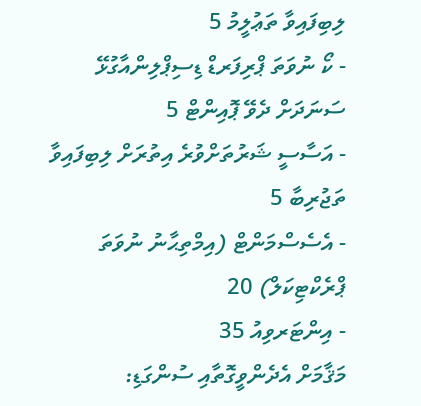ލިބިފައިވާ ތަޢުލީމު 5
- ކޯ ނުވަތަ ޕްރިފަރޑް ޑިސިޕްލިންއާގުޅޭ ސަނަދަށް ދެވޭ ޕޮއިންޓް 5
- އަސާސީ ޝަރުތަށްވުރެ އިތުރަށް ލިބިފައިވާ ތަޖުރިބާ 5
- އެސެސްމަންޓް (އިމްތިޙާނު ނުވަތަ ޕްރެކްޓިކަލް) 20
- އިންޓަރވިއު 35
މަޤާމަށް އެދެންވީގޮތާއި ސުންގަޑި: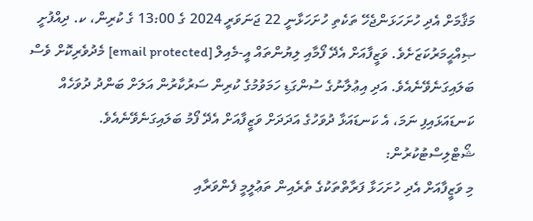މަޤާމަށް އެދި ހުށަހަޅަންޖެހޭ ތަކެތި ހުށަހަޅާނީ 22 ޖަނަވަރީ 2024 ގެ 13:00 ގެ ކުރިން، ކ. ދިއްފުށީ ޞިއްޙީމަރުކަޒަށެވެ. ވަޒީފާއަށް އެދޭ ފޯމާއި ލިޔުންތައް އީ-މެއިލް [email protected] މެދުވެރިކޮށް ވެސް ބަލައިގަނެވޭނެއެވެ. އަދި އިޢުލާނުގެ ސުންގަޑި ހަމަވުމުގެ ކުރިން ސަރުކާރުން އަލަށް ބަންދު ދުވަހެއް ކަނޑައަޅައިފި ނަމަ، އެ ކަނޑައަޅާ ދުވަހުގެ އަދަދަށް ވަޒީފާއަށް އެދޭ ފޯމު ބަލައިގަނެވޭނެއެވެ.
ޝޯޓްލިސްޓުކުރުން:
މި ވަޒީފާއަށް އެދި ހުށަހަޅާ ފަރާތްތަކުގެ ތެރެއިން ތަޢުލީމީ ފެންވަރާއި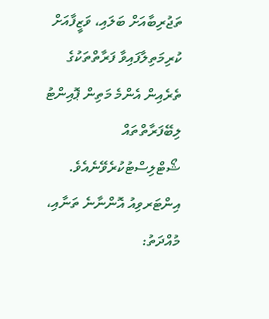ތަޖުރިބާއަށް ބަލައި، ވަޒީފާއަށް ކުރިމަތިލާފައިވާ ފަރާތްތަކުގެ ތެރެއިން އެންމެ މަތިން ޕޮއިންޓު ލިބޭފަރާތްތައް ޝޯޓްލިސްޓުކުރެވޭނެއެވެ.
އިންޓަރވިއު އޮންނާނެ ތަނާއި، މުއްދަތު: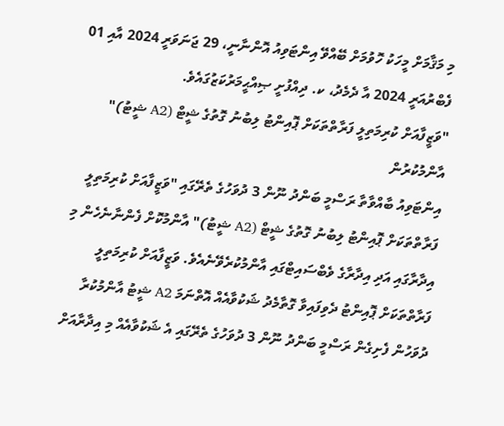މި މަޤާމަށް މީހަކު ހޮވުމަށް ބޭއްވޭ އިންޓަވިއު އޮންނާނީ، 29 ޖަނަވަރީ 2024 އާއި 01 ފެބްރުއަރީ 2024 އާ ދެމެދު، ކ. ދިއްފުށީ ޞިއްޙީމަރުކަޒުގައެވެ.
"ވަޒީފާއަށް ކުރިމަތިލީ ފަރާތްތަކަށް ޕޮއިންޓު ލިބުނު ގޮތުގެ ޝީޓް (A2 ޝީޓު)" އާންމުކުރުން
އިންޓަވިއު ބާއްވާތާ ރަސްމީ ބަންދު ނޫން 3 ދުވަހުގެ ތެރޭގައި "ވަޒީފާއަށް ކުރިމަތިލީ ފަރާތްތަކަށް ޕޮއިންޓު ލިބުނު ގޮތުގެ ޝީޓް (A2 ޝީޓު)" އާންމުކޮށް ފެންނާނެހެން މި އިދާރާގައި އަދި އިދާރާގެ ވެބްސައިޓްގައި އާންމުކުރެވޭނެއެވެ. ވަޒީފާއަށް ކުރިމަތިލީ ފަރާތްތަކަށް ޕޮއިންޓު ދެވިފައިވާ ގޮތާމެދު ޝަކުވާއެއް އޮތްނަމަ A2 ޝީޓު އާންމުކުރާ ދުވަހުން ފެށިގެން ރަސްމީ ބަންދު ނޫން 3 ދުވަހުގެ ތެރޭގައި އެ ޝަކުވާއެއް މި އިދާރާއަށް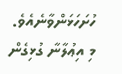ހުށަހަޅަންވާނެއެވެ.
މި އިޢުލާނާ ގުޅިގެން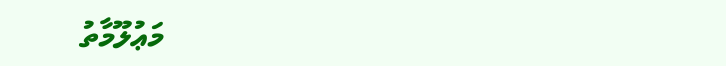މަޢުލޫމާތު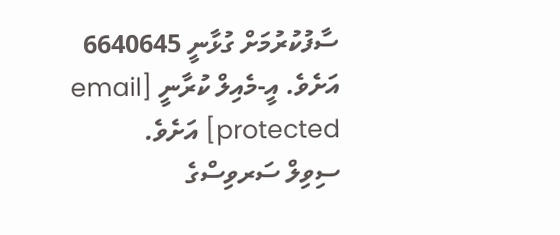ސާފުކުރުމަށް ގުޅާނީ 6640645 އަށެވެ. އީ-މެއިލް ކުރާނީ [email protected] އަށެވެ.
ސިވިލް ސަރވިސްގެ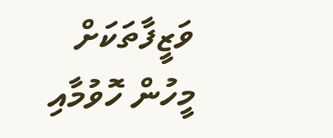ވަޒީފާތަކަށް މީހުން ހޮވުމާއި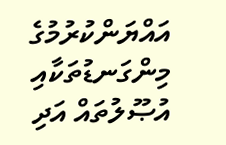އައްޔަންކުރުމުގެ މިންގަނޑުތަކާއި އުޞޫލުތައް އަދި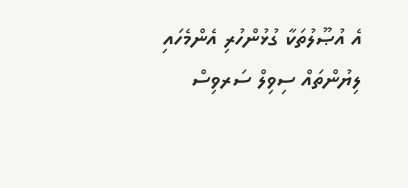އެ އުޞޫލުތަކާ ގުޅުންހުރި އެންމެހައި ލިޔުންތައް ސިވިލް ސަރވިސް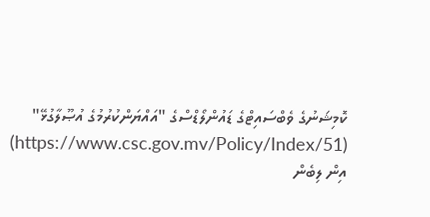ކޮމިޝަނުގެ ވެބްސައިޓްގެ ޑައުންލޯޑްސްގެ "އައްޔަންކުރުމުގެ އުޞޫލާގުޅޭ" (https://www.csc.gov.mv/Policy/Index/51) އިން ލިބެން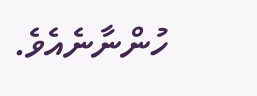ހުންނާނެއެވެ.